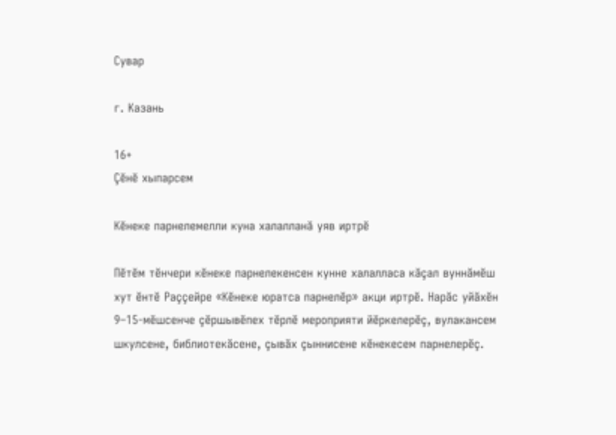Сувар

г. Казань

16+
Çӗнӗ хыпарсем

Кӗнеке парнелемелли куна халалланă уяв иртрӗ

Пӗтӗм тӗнчери кӗнеке парнелекенсен кунне халалласа кăçал вуннăмӗш хут ӗнтӗ Раççейре «Кӗнеке юратса парнелӗр» акци иртрӗ. Нарăс уйăхӗн 9–15-мӗшсенче çӗршывӗпех тӗрлӗ мероприяти йӗркелерӗç, вулакансем шкулсене, библиотекăсене, çывăх çыннисене кӗнекесем парнелерӗç.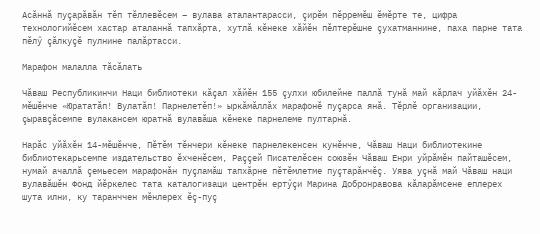Асăннă пуçарăвăн тӗп тӗллевӗсем – вулава аталантарасси, çирӗм пӗрремӗш ӗмӗрте те, цифра технологийӗсем хастар аталаннă тапхăрта, хутлă кӗнеке хăйӗн пӗлтерӗшне çухатманнине, паха парне тата пӗлӳ çăлкуçӗ пулнине палăртасси.

Марафон малалла тăсăлать

Чăваш Республикинчи Наци библиотеки кăçал хăйӗн 155 çулхи юбилейне паллă тунă май кăрлач уйăхӗн 24-мӗшӗнче «Юрататăп! Вулатăп! Парнелетӗп!» ыркăмăллăх марафонӗ пуçарса янă. Тӗрлӗ организации, çыравçăсемпе вулакансем юратнă вулавăша кӗнеке парнелеме пултарнă.

Нарăс уйăхӗн 14-мӗшӗнче, Пӗтӗм тӗнчери кӗнеке парнелекенсен кунӗнче, Чăваш Наци библиотекине библиотекарьсемпе издательство ӗхченӗсем, Раççей Писателӗсен союзӗн Чăваш Енри уйрăмӗн пайташӗсем, нумай ачаллă çемьесем марафонăн пуçламăш тапхăрне пӗтӗмлетме пуçтарăнчӗç. Уява уçнă май Чăваш наци вулавăшӗн Фонд йӗркелес тата каталогизаци центрӗн ертӳçи Марина Добронравова кăларăмсене еплерех шута илни, ку таранччен мӗнлерех ӗç-пуç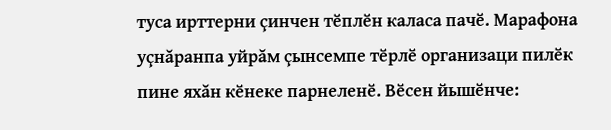туса ирттерни çинчен тӗплӗн каласа пачӗ. Марафона уçнăранпа уйрăм çынсемпе тӗрлӗ организаци пилӗк пине яхăн кӗнеке парнеленӗ. Вӗсен йышӗнче: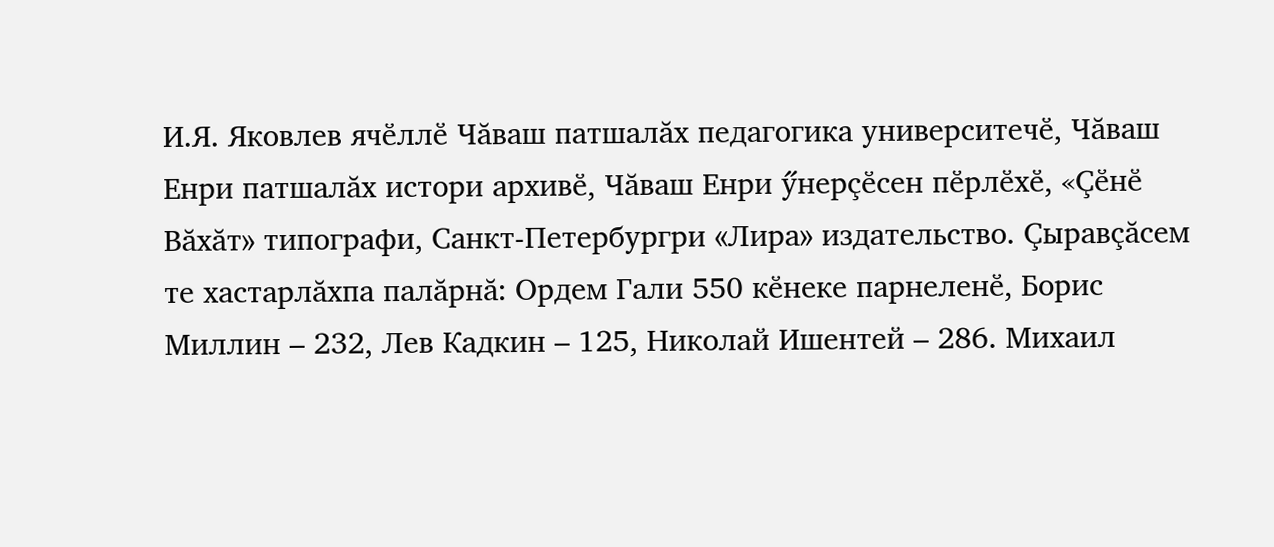И.Я. Яковлев ячӗллӗ Чăваш патшалăх педагогика университечӗ, Чăваш Енри патшалăх истори архивӗ, Чăваш Енри ӳнерçӗсен пӗрлӗхӗ, «Çӗнӗ Вăхăт» типографи, Санкт-Петербургри «Лира» издательство. Çыравçăсем те хастарлăхпа палăрнă: Ордем Гали 550 кӗнеке парнеленӗ, Борис Миллин – 232, Лев Кадкин – 125, Николай Ишентей – 286. Михаил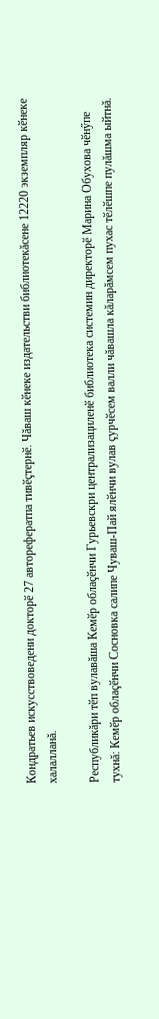Кондратьев искусствоведени докторӗ 27 авторефератпа тивӗçтернӗ. Чăваш кӗнеке издательстви библиотекăсене 12220 экземпляр кӗнеке халалланă.

Республикăри тӗп вулавăша Кемӗр облаçӗнчи Гурьевскри централизациленӗ библиотека системин директорӗ Марина Обухова чӗнӳпе тухнă: Кемӗр облаçӗнчи Сосновка салипе Чуваш-Пай ялӗнчи вулав çурчӗсем валли чăвашла кăларăмсем пухас тӗлӗшпе пулăшма ыйтнă.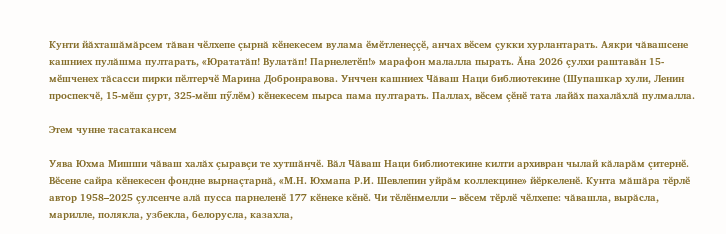Кунти йăхташăмăрсем тăван чӗлхепе çырнă кӗнекесем вулама ӗмӗтленеççӗ, анчах вӗсем çукки хурлантарать. Аякри чăвашсене кашниех пулăшма пултарать, «Юрататăп! Вулатăп! Парнелетӗп!» марафон малалла пырать. Ăна 2026 çулхи раштавăн 15-мӗшченех тăсасси пирки пӗлтерчӗ Марина Добронравова. Унччен кашниех Чăваш Наци библиотекине (Шупашкар хули, Ленин проспекчӗ, 15-мӗш çурт, 325-мӗш пӳлӗм) кӗнекесем пырса пама пултарать. Паллах, вӗсем çӗнӗ тата лайăх пахалăхлă пулмалла.

Этем чунне тасатакансем

Уява Юхма Мишши чăваш халăх çыравçи те хутшăнчӗ. Вăл Чăваш Наци библиотекине килти архивран чылай кăларăм çитернӗ. Вӗсене сайра кӗнекесен фондне вырнаçтарнă, «М.Н. Юхмапа Р.И. Шевлепин уйрăм коллекцине» йӗркеленӗ. Кунта мăшăра тӗрлӗ автор 1958–2025 çулсенче алă пусса парнеленӗ 177 кӗнеке кӗнӗ. Чи тӗлӗнмелли – вӗсем тӗрлӗ чӗлхепе: чăвашла, вырăсла, марилле, полякла, узбекла, белорусла, казахла,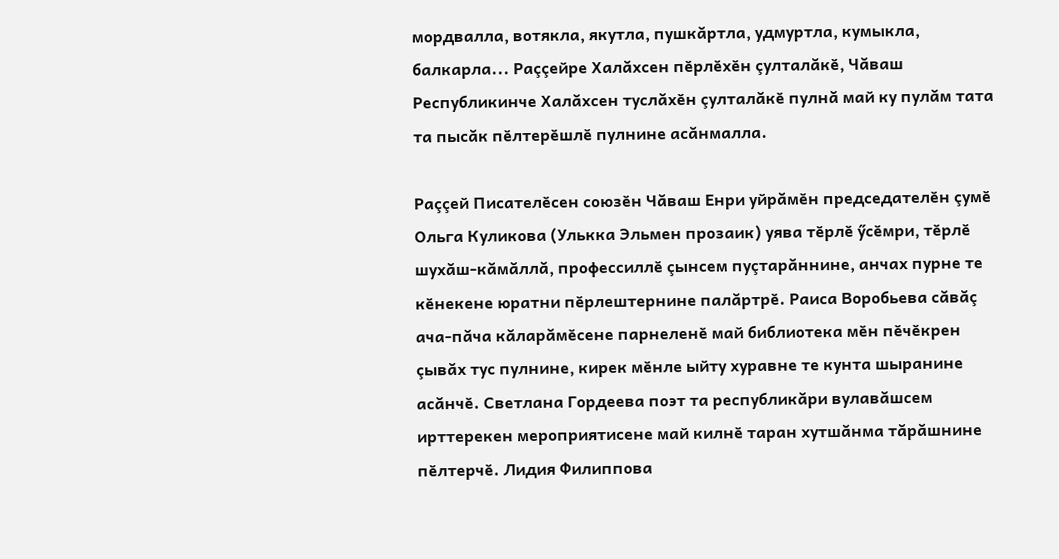мордвалла, вотякла, якутла, пушкăртла, удмуртла, кумыкла, балкарла... Раççейре Халăхсен пӗрлӗхӗн çулталăкӗ, Чăваш Республикинче Халăхсен туслăхӗн çулталăкӗ пулнă май ку пулăм тата та пысăк пӗлтерӗшлӗ пулнине асăнмалла.

Раççей Писателӗсен союзӗн Чăваш Енри уйрăмӗн председателӗн çумӗ Ольга Куликова (Улькка Эльмен прозаик) уява тӗрлӗ ӳсӗмри, тӗрлӗ шухăш-кăмăллă, профессиллӗ çынсем пуçтарăннине, анчах пурне те кӗнекене юратни пӗрлештернине палăртрӗ. Раиса Воробьева сăвăç ача-пăча кăларăмӗсене парнеленӗ май библиотека мӗн пӗчӗкрен çывăх тус пулнине, кирек мӗнле ыйту хуравне те кунта шыранине асăнчӗ. Светлана Гордеева поэт та республикăри вулавăшсем ирттерекен мероприятисене май килнӗ таран хутшăнма тăрăшнине пӗлтерчӗ. Лидия Филиппова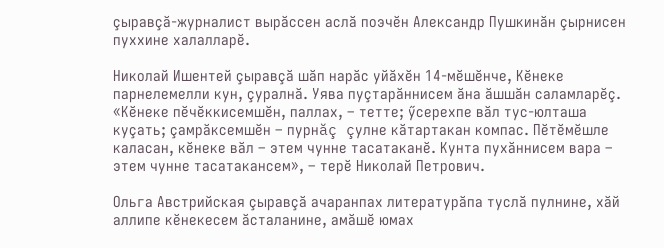çыравçă-журналист вырăссен аслă поэчӗн Александр Пушкинăн çырнисен пуххине халалларӗ.

Николай Ишентей çыравçă шăп нарăс уйăхӗн 14-мӗшӗнче, Кӗнеке парнелемелли кун, çуралнă. Уява пуçтарăннисем ăна ăшшăн саламларӗç. «Кӗнеке пӗчӗккисемшӗн, паллах, – тетте; ӳсерехпе вăл тус-юлташа куçать; çамрăксемшӗн – пурнăç çулне кăтартакан компас. Пӗтӗмӗшле каласан, кӗнеке вăл – этем чунне тасатаканӗ. Кунта пухăннисем вара – этем чунне тасатакансем», – терӗ Николай Петрович.

Ольга Австрийская çыравçă ачаранпах литературăпа туслă пулнине, хăй аллипе кӗнекесем ăсталанине, амăшӗ юмах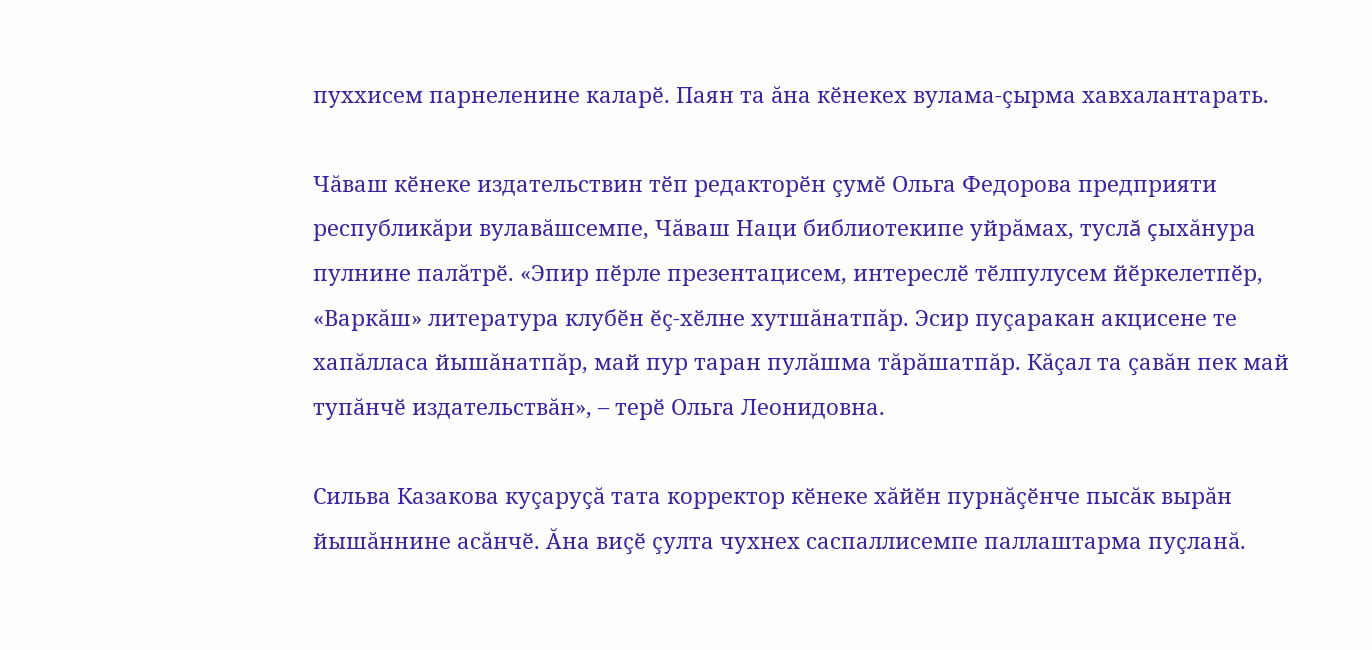пуххисем парнеленине каларӗ. Паян та ăна кӗнекех вулама-çырма хавхалантарать.

Чăваш кӗнеке издательствин тӗп редакторӗн çумӗ Ольга Федорова предприяти республикăри вулавăшсемпе, Чăваш Наци библиотекипе уйрăмах, туслă çыхăнура пулнине палăтрӗ. «Эпир пӗрле презентацисем, интереслӗ тӗлпулусем йӗркелетпӗр, «Варкăш» литература клубӗн ӗç-хӗлне хутшăнатпăр. Эсир пуçаракан акцисене те хапăлласа йышăнатпăр, май пур таран пулăшма тăрăшатпăр. Кăçал та çавăн пек май тупăнчӗ издательствăн», – терӗ Ольга Леонидовна.

Сильва Казакова куçаруçă тата корректор кӗнеке хăйӗн пурнăçӗнче пысăк вырăн йышăннине асăнчӗ. Ăна виçӗ çулта чухнех саспаллисемпе паллаштарма пуçланă.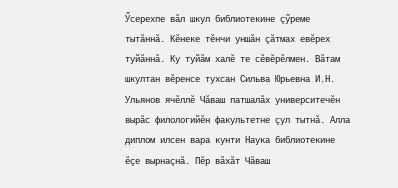Ӳсерехпе вăл шкул библиотекине çӳреме тытăннă. Кӗнеке тӗнчи уншăн çăтмах евӗрех туйăннă. Ку туйăм халӗ те сӗвӗрӗлмен. Вăтам шкултан вӗренсе тухсан Сильва Юрьевна И.Н. Ульянов ячӗллӗ Чăваш патшалăх университечӗн вырăс филологийӗн факультетне çул тытнă. Алла диплом илсен вара кунти Наука библиотекине ӗçе вырнаçнă. Пӗр вăхăт Чăваш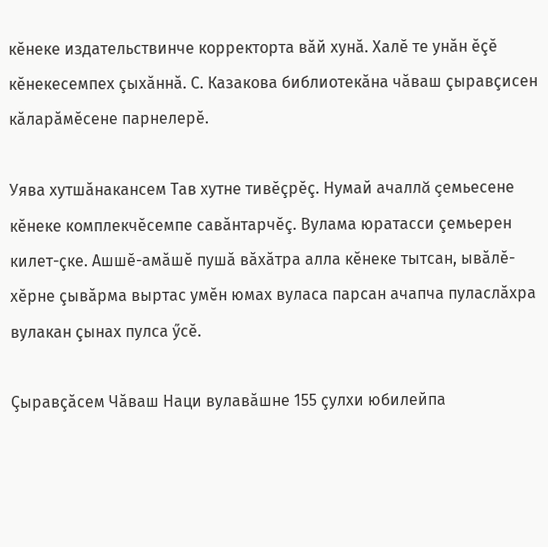кӗнеке издательствинче корректорта вăй хунă. Халӗ те унăн ӗçӗ кӗнекесемпех çыхăннă. С. Казакова библиотекăна чăваш çыравçисен кăларăмӗсене парнелерӗ.

Уява хутшăнакансем Тав хутне тивӗçрӗç. Нумай ачаллă çемьесене кӗнеке комплекчӗсемпе савăнтарчӗç. Вулама юратасси çемьерен килет-çке. Ашшӗ-амăшӗ пушă вăхăтра алла кӗнеке тытсан, ывăлӗ-хӗрне çывăрма выртас умӗн юмах вуласа парсан ачапча пуласлăхра вулакан çынах пулса ӳсӗ.

Çыравçăсем Чăваш Наци вулавăшне 155 çулхи юбилейпа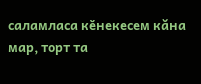саламласа кӗнекесем кăна мар, торт та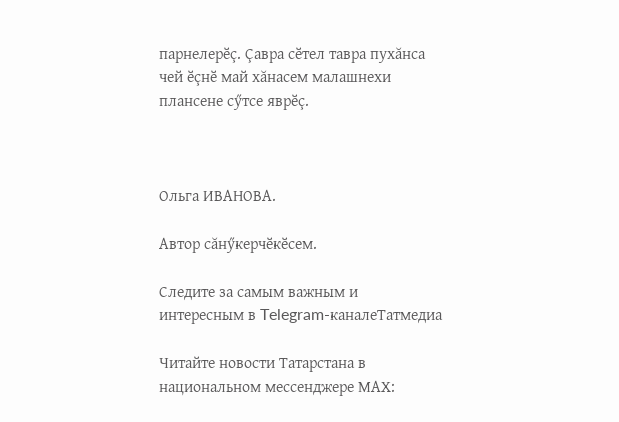парнелерӗç. Çавра сӗтел тавра пухăнса чей ӗçнӗ май хăнасем малашнехи плансене сӳтсе яврӗç.



Ольга ИВАНОВА.

Автор сăнӳкерчӗкӗсем.

Следите за самым важным и интересным в Telegram-каналеТатмедиа

Читайте новости Татарстана в национальном мессенджере MАХ: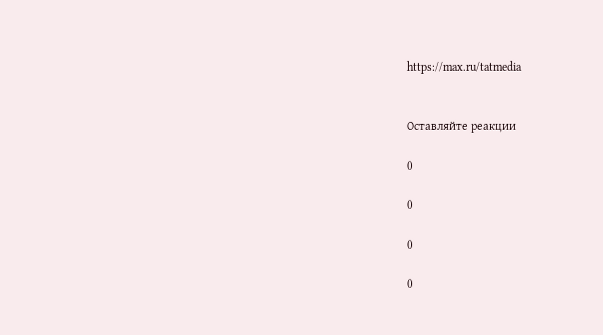https://max.ru/tatmedia


Оставляйте реакции

0

0

0

0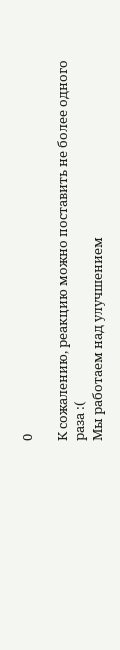0

К сожалению, реакцию можно поставить не более одного раза :(
Мы работаем над улучшением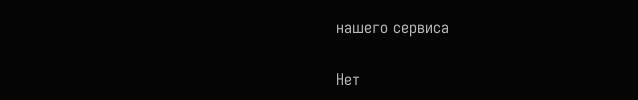нашего сервиса

Нет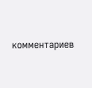комментариев